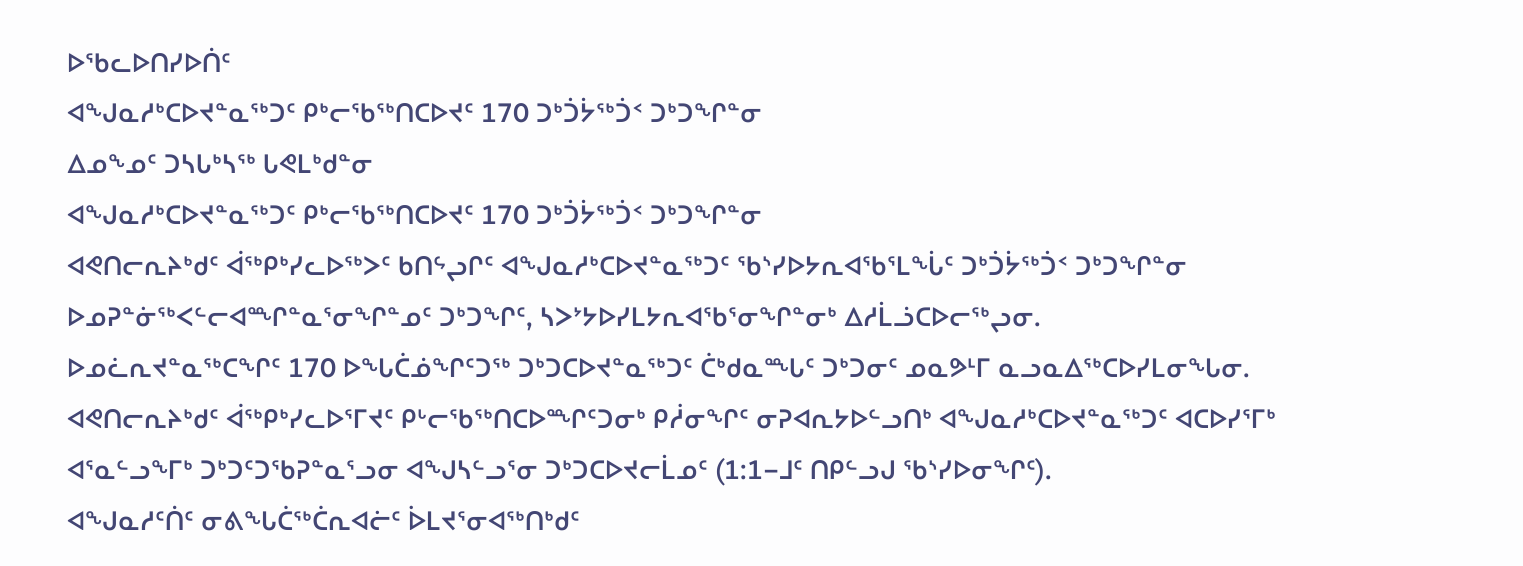ᐅᖃᓚᐅᑎᓯᐅᑏᑦ
ᐊᖑᓇᓱᒃᑕᐅᔪᓐᓇᖅᑐᑦ ᑭᒃᓕᖃᖅᑎᑕᐅᔪᑦ 170 ᑐᒃᑑᔮᖅᑑᑉ ᑐᒃᑐᖏᓐᓂ
ᐃᓄᖕᓄᑦ ᑐᓴᒐᒃᓴᖅ ᒐᕙᒪᒃᑯᓐᓂ
ᐊᖑᓇᓱᒃᑕᐅᔪᓐᓇᖅᑐᑦ ᑭᒃᓕᖃᖅᑎᑕᐅᔪᑦ 170 ᑐᒃᑑᔮᖅᑑᑉ ᑐᒃᑐᖏᓐᓂ
ᐊᕙᑎᓕᕆᔨᒃᑯᑦ ᐋᖅᑭᒃᓯᓚᐅᖅᐳᑦ ᑲᑎᖦᖢᒋᑦ ᐊᖑᓇᓱᒃᑕᐅᔪᓐᓇᖅᑐᑦ ᖃᔅᓯᐅᔭᕆᐊᖃᕐᒪᖔᑦ ᑐᒃᑑᔮᖅᑑᑉ ᑐᒃᑐᖏᓐᓂ ᐅᓄᕈᓐᓃᖅᐸᓪᓕᐊᙱᓐᓇᕐᓂᖏᓐᓄᑦ ᑐᒃᑐᖏᑦ, ᓴᐳᔾᔭᐅᓯᒪᔭᕆᐊᖃᕐᓂᖏᓐᓂᒃ ᐃᓱᒫᓘᑕᐅᓕᖅᖢᓂ.
ᐅᓄᓛᕆᔪᓐᓇᖅᑕᖏᑦ 170 ᐅᖓᑖᓅᖏᑦᑐᖅ ᑐᒃᑐᑕᐅᔪᓐᓇᖅᑐᑦ ᑖᒃᑯᓇᙵᑦ ᑐᒃᑐᓂᑦ ᓄᓇᕗᒻᒥ ᓇᓗᓇᐃᖅᑕᐅᓯᒪᓂᖓᓂ.
ᐊᕙᑎᓕᕆᔨᒃᑯᑦ ᐋᖅᑭᒃᓯᓚᐅᕐᒥᔪᑦ ᑭᒡᓕᖃᖅᑎᑕᐅᙱᑦᑐᓂᒃ ᑭᓲᓂᖏᑦ ᓂᕈᐊᕆᔭᐅᓪᓗᑎᒃ ᐊᖑᓇᓱᒃᑕᐅᔪᓐᓇᖅᑐᑦ ᐊᑕᐅᓯᕐᒥᒃ ᐊᕐᓇᓪᓗᖕᒥᒃ ᑐᒃᑐᑦᑐᖃᕈᓐᓇᕐᓗᓂ ᐊᖑᓴᓪᓗᕐᓂ ᑐᒃᑐᑕᐅᔪᓕᒫᓄᑦ (1:1−ᒧᑦ ᑎᑭᓪᓗᒍ ᖃᔅᓯᐅᓂᖏᑦ).
ᐊᖑᓇᓱᑦᑏᑦ ᓂᕕᖓᑖᖅᑖᕆᐊᓖᑦ ᐆᒪᔪᕐᓂᐊᖅᑎᒃᑯᑦ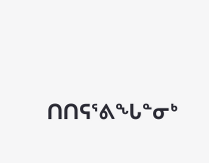ᑎᑎᕋᕐᕕᖓᓐᓂᒃ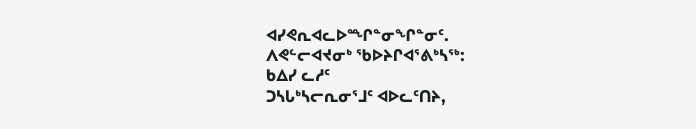ᐊᓯᕙᕆᐊᓚᐅᙱᓐᓂᖏᓐᓂᑦ.
ᐱᕙᓪᓕᐊᔪᓂᒃ ᖃᐅᔨᒋᐊᕐᕕᒃᓴᖅ:
ᑲᐃᓯ ᓚᓱᑦ
ᑐᓴᒐᒃᓴᓕᕆᓂᕐᒧᑦ ᐊᐅᓚᑦᑎᔨ,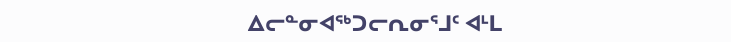ᐃᓕᓐᓂᐊᖅᑐᓕᕆᓂᕐᒧᑦ ᐊᒻᒪ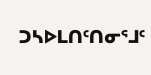ᑐᓴᐅᒪᑎᑦᑎᓂᕐᒧᑦ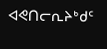ᐊᕙᑎᓕᕆᔨᒃᑯᑦ